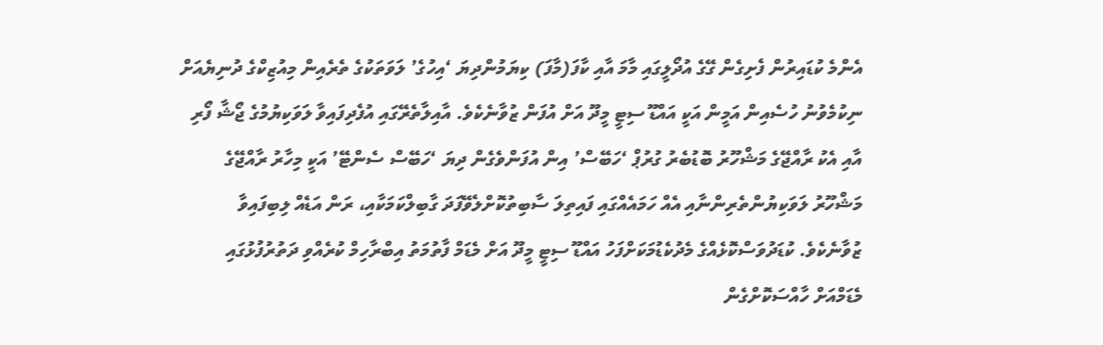އެންމެ ކުޑައިރުން ފެށިގެން ގޭގެ އުދޯލީގައި މާމަ އާއި ކާފަ(މާފަ) ކިޔަމުންދިޔަ ‘އިހުގެ’ ލަވަތަކުގެ ތެރެއިން މިއުޒިކްގެ ދުނިޔެއަށް ނިކުމެވުނު ހުސެއިން އަމީން އަކީ އައްޑޫ ސިޓީ މީދޫ އަށް އުފަން ޒުވާނެކެވެ. އާއިލާތެރޭގައި އުފެދިފައިވާ ލަވަކިޔުމުގެ ޖޯޝާ ފޯރި އާއި އެކު ރާއްޖޭގެ މަޝްހޫރު ބޮޑުބެރު ގުރުޕް ‘ހަބޭސް’ އިން އުފަންވެގެން ދިޔަ ‘ހަބޭސް ސެންޓޭ’ އަކީ މިހާރު ރާއްޖޭގެ މަޝްހޫރު ލަވަކިޔުންތެރިންނާއި އެއް ހަމައެއްގައި ފައިތިލަ ސާބިތުކޮށްލެވޭފަދަ ގާބިލްކަމަކާއި، ރަން އަޑެއް ލިބިފައިވާ ޒުވާނެކެވެ. ކުޑަދުވަސްކޮޅެއްގެ މެދުކެޑުމަކަށްފަހު އައްޑޫ ސިޓީ މީދޫ އަށް މެޑަމް ފާތުމަތު އިބްރާހިމް ކުރެއްވި ދަތުރުފުޅުގައި މެޑަމްއަށް ހާއްސަކޮށްގެން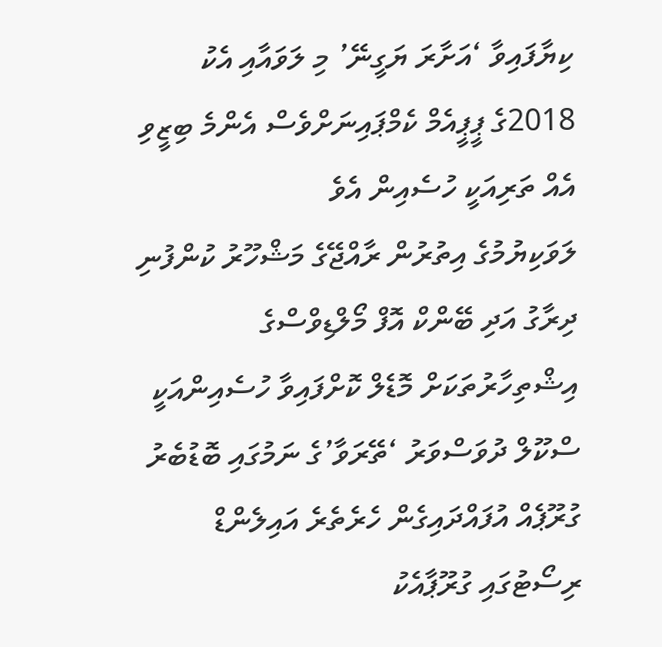ކިޔާފައިވާ ‘އަށާރަ ޔަގީނޭ’ މި ލަވައާއި އެކު 2018ގެ ޕީޕީއެމް ކެމްޕައިނަށްވެސް އެންމެ ބިޒީވި އެއް ތަރިއަކީ ހުސެއިން އެވެ
ލަވަކިޔުމުގެ އިތުރުން ރާއްޖޭގެ މަޝްހޫރު ކުންފުނި ދިރާގު އަދި ބޭންކް އޮފް މޯލްޑިވްސްގެ އިޝްތިހާރުތަކަށް މޮޑެލް ކޮށްފައިވާ ހުސެއިންއަކީ ސްކޫލް ދުވަސްވަރު ‘ތޭރަވާ’ގެ ނަމުގައި ބޮޑުބެރު ގުރޫޕެއް އުފައްދައިގެން ހެރެތެރެ އައިލެންޑް ރިސޯޓުގައި ގުރޫޕާއެކު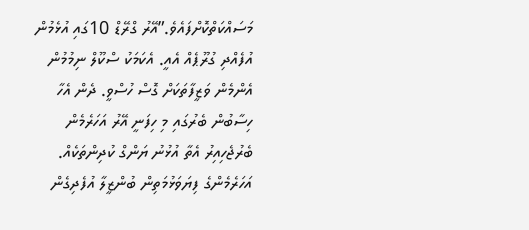މަސައްކަތްކޮށްފައެވެ.”އޭރު ގްރޭޑް 10ގައި އުޅެމުން އުފެއްދި ގުރޫޕެއް އެއީ. އެކަމަކު ސްކޫލް ނިމުމުން އެންމެން ވަޒީފާތަކަށް ގޮސް ހުސްވީ. ދެން އެހާ ހިސާބުން ބެރުގައި މި ހިފަނީ އޭރު އަހަރެމެން ބެރުޖެހިއިރު އެތާ އުޅުނު ޔަންގް ކުދިންތަކެއް. އަހަރެމެންގެ ފިޔަވަޅުމަތިން ބުންޒީލާ އުފެދިގެން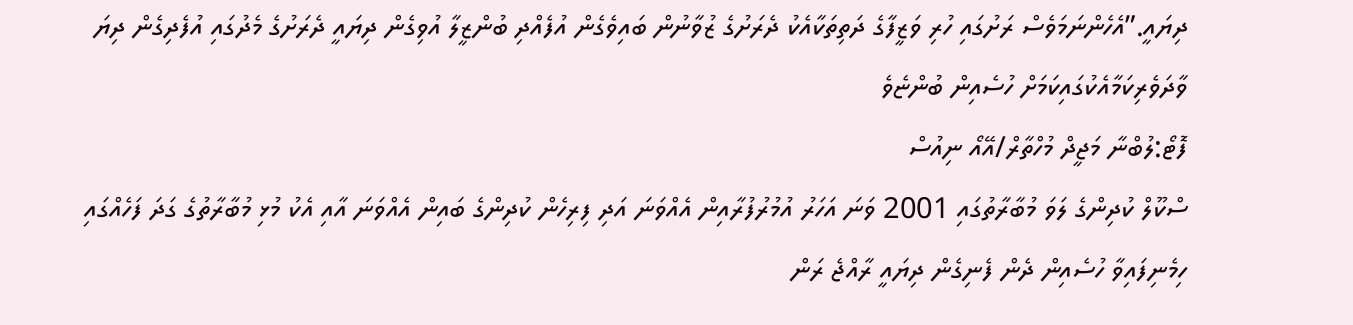ދިޔައީ.”އެހެންނަމަވެސް ރަށުގައި ހުރި ވަޒީފާގެ ދަތިތަކާއެކު ދެރަށުގެ ޒުވާނުން ބައިވެގެން އުފެއްދި ބުންޒީލާ އުވިގެން ދިޔައީ ދެރަށުގެ މެދުގައި އުފެދިގެން ދިޔަ ވާދަވެރިކަމާއެކުގައިކަމަށް ހުސެއިން ބުންޏެވެ
ފޮޓޯ:ލުބްނާ މަޖީދް މުހްތާރް/އޭއޯ ނިއުސް
ސްކޫލް ކުދިންގެ ލަވަ މުބާރާތުގައި 2001 ވަނަ އަހަރު އުމުރުފުރާއިން އެއްވަނަ އަދި ފިރިހެން ކުދިންގެ ބައިން އެއްވަނަ އާއި އެކު މުޅި މުބާރާތުގެ ގަދަ ފަހެއްގައި ހިމެނިފައިވާ ހުސެއިން ދެން ފެނިގެން ދިޔައީ ރާއްޖެ ރަން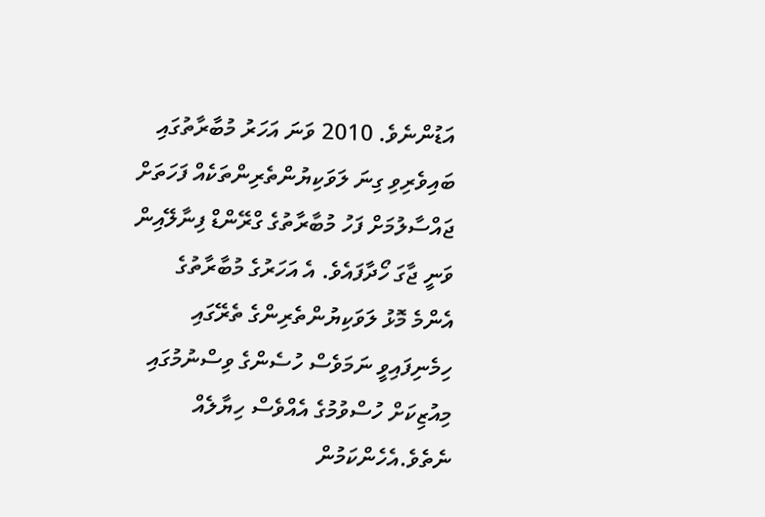އަޑުންނެވެ. 2010 ވަނަ އަހަރު މުބާރާތުގައި ބައިވެރިވި ގިނަ ލަވަކިޔުންތެރިންތަކެއް ފަހަތަށް ޖައްސާލުމަށް ފަހު މުބާރާތުގެ ގްރޭންޑް ފިނާލޭއިން ވަނީ ޖާގަ ހޯދާފައެވެ. އެ އަހަރުގެ މުބާރާތުގެ އެންމެ މޮޅު ލަވަކިޔުންތެރިންގެ ތެރޭގައި ހިމެނިފައިވީ ނަމަވެސް ހުސެންގެ ވިސްނުމުގައި މިއުޒިކަށް ހުސްވުމުގެ އެއްވެސް ހިޔާލެއް ނެތެވެ.އެހެންކަމުން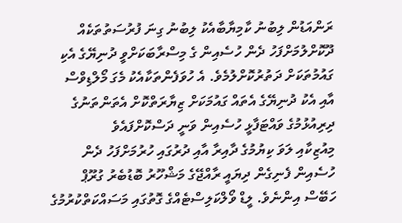ރަންއަޑުން ލިބުނު ކާމިޔާބާއެކު ލިބުނު ގިނަ ފުރުސަތުތަކެއް ދޫކޮށްލުމަށްފަހު ދެން ހުސެއިން ގެ މިސްރާބަކަށްވީ ދުނިޔޭގެ އެކި ގައުމުތަކަށް ދަތުރުކޮށްލުމެވެ. އެ ހުވަފެންތަކާއެކު މެގަ މޯލްޑިވްސް އާއި އެކު ދުނިޔޭގެ އެތައް ގައުމަކަށް ޒިޔާރަތްކޮށް އެތަންތަނުގެ ދިރިއުޅުމުގެ ވައްޓަފާޅީ ހުސެއިން ވަނީ ދަސްކޮށްފައެވެ
މިއުޒިކާއި ލަވަ ކިޔުމުގެ ދާއިރާ އާއި ދުރުގައި ހުރުމަށްފަހު ދެން ހުސެއިން ފެނިގެން ދިޔައީ ރާއްޖޭގެ މަޝްހޫރު ބޮޑުބެރު ގުރޫޕް ހަބޭސް އިންނެވެ. ލީޑް ވޯލްކަލިސްޓެއްގެ ގޮތުގައި މަސައްކަތްކުރުމުގެ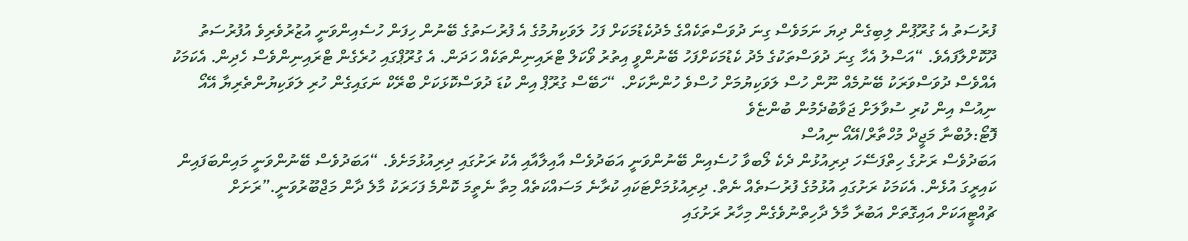ފުރުސަތު އެ ގުރޫޕުން ލިބިގެން ދިޔަ ނަމަވެސް ގިނަ ދުވަސްތަކެއްގެ މެދުކެޑުމަކަށް ފަހު ލަވަކިޔުމުގެ އެ ފުރުސަތުގެ ބޭނުން ހިފަން ހުސެއިންވަނީ އުޒުރުވެރިވެ އުފުރުސަތު ދޫކޮށްލާފައެވެ. “އަސްލު އެހާ ގިނަ ދުވަސްތަކުގެ މެދު ކެޑުމަކަށްފަހު ބޭނުންވީ އިތުރު ވޯކަލް ޓްރައިނިންތަކެއް ހަދަން. އެ ގުރޫޕްގައި ހުރެގެން ޓްރައިނިންވެސް ހެދިން. އެކަމަކު އެއްވެސް ދުވަސްވަރަކު ބޭނުމެއް ނޫން ހުސް ލަވަކިޔުމަށް ހުސްވެ ހުންނާކަށް. “ހަބޭސް ގުރޫޕް އިން ކުޑަ ދުވަސްކޮޅަކަށް ބްރޭކް ނަގައިގެން ހުރި ލަވަކިޔުންތެރިޔާ އޭއޯ ނިއުސް އިން ކުރި ސުވާލަށް ޖަވާބުދެމުން ބުންޏެވެ
ފޮޓޯ:ލުބްނާ މަޖީދް މުހްތާރް/އޭއޯ ނިއުސް
އަބަދުވެސް ރަށުގެ ހިތްފަސޭހަ ދިރިއުޅުން ދެކެ ލޯބވާ ހުސެއިން ބޭނުންވަނީ އަބަދުވެސް އާއިލާއާއި އެކު ރަށުގައި ދިރިއުޅުމަށެވެ. “އަބަދުވެސް ބޭނުންވަނީ މައިންބަފައިން ކައިރީގަ އުޅެން. އެކަމަކު ރަށުގައި އުޅުމުގެ ފުރުސަތެއް ނެތް. ދިރިއުޅުމަށްޓަކައި ކުރާނެ މަސައްކަތެއް މިތާ ނެތީމަ ކޮންމެ ފަހަރަކު މާލެ ދާން މަޖްބޫރުވަނީ.”ރަށަށް ޗުއްޓީއަކަށް އައިގޮތަށް އަބުރާ މާލެ ދާހިތްނުވެގެން މިހާރު ރަށުގައި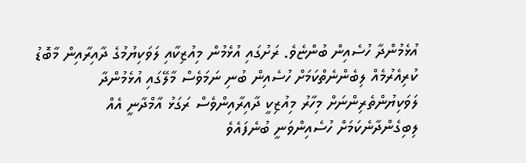އުޅެމުންދާ ހުސެއިން ބުންޏެވެ. ރަށުގައި އުޅެމުން މިއުޒިކާއި ލަވަކިޔުމުގެ ދާއިރާއިން މާބޮޑު ކުރިއެރުމެއް ލިބެންނެތްކަމަށް ހުސެއިން ބުނި ނަމަވެސް މާލޭގައި އުޅެމުންދާ ލަވަކިޔުންތެރިންނަށް މިހާރު މިއުޒިކީ ދާއިރާއިންވެސް ރަގަޅު އާމްދާނީ އެއް ލިބިގެންދާނެކަމަށް ހުސެއިންވަނީ ބުނެފައެވެ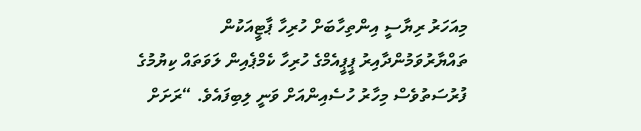މިއަހަރު ރިޔާސީ އިންތިހާބަށް ހުރިހާ ޕާޓީއަކުން ތައްޔާރުވަމުންދާއިރު ޕީޕީއެމްގެ ހުރިހާ ކެމްޕެއިން ލަވަތައް ކިޔުމުގެ ފުރުސަތުވެސް މިހާރު ހުސެއިންއަށް ވަނީ ލިބިފައެވެ. “ރަށަށް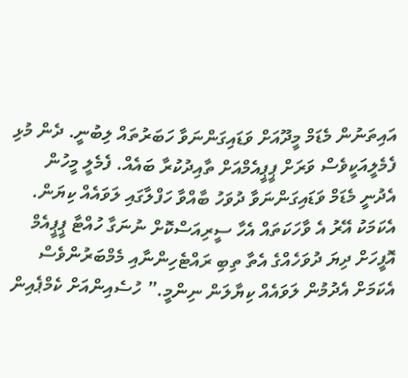އައިތަނުން މެޑަމް މީދޫއަށް ވަޑައިގަންނަވާ ހަބަރުތައް ލިބުނީ. ދެން މުޅި ފެމެލީއަކީވެސް ވަރަށް ޕީޕީއެމްއަށް ތާއިދުކުރާ ބައެއް. ފެމެލީ މީހުން އެދުނީ މެޑަމް ވަޑައިގަންނަވާ ދުވަހު ބާއްވާ ހަފްލާގައި ލަވައެއް ކިޔަން. އެކަމަކު އޭރު އެ ވާހަކަތައް އެހާ ސީރިއަސްކޮށް ނުނަގާ ހުއްޓާ ޕީޕީއެމް އޮފީހަށް ދިޔަ ދުވަހެއްގެ އެތާ ތިބި ރައްޓެހިންނާއި މެމްބަރުންވެސް އެކަމަށް އެދުމުން ލަވައެއް ކިޔާލަން ނިންމީ.” ހުސެއިންއަށް ކެމްޕެއިން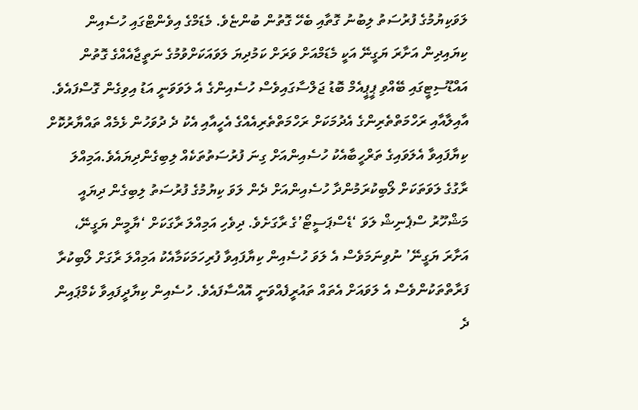ލަވަކިޔުމުގެ ފުރުސަތު ލިބުނު ގޮތާއި ބެހޭ ގޮތުން ބުންޏެވެ. މެޑަމްގެ އިވެންޓްގައި ހުސެއިން ކިޔައިދިން އަށާރަ ޔަގީނޭ އަކީ މެޑަމްއަށް ވަރަށް ކަމުދިޔަ ލަވައަކަށްވުމުގެ ނަތީޖާއެއްގެ ގޮތުން އައްޑޫސިޓީގައި ބޭއްވި ޕީޕީއެމް ބޮޑު ޖަލްސާގައިވެސް ހުސެއިންގެ އެ ލަވަވަނީ އަޑު އިވިގެން ގޮސްފައެވެ. އާއިލާއާއި ރަހްމަތްތެރިންގެ އެދުމަކަށް ރަހްމަތްތެރިއެއްގެ އެހީއާއި އެކު ދެ ދުވަހުން ޅެމެއް ތައްޔާރުކޮށް ކިޔާފައިވާ އެލަވައިގެ ތަރްހީބާއެކު ހުސެއިންއަށް ގިނަ ފުރުސަތުތަކެއް ލިބިގެންދިޔައެވެ.އަމިއްލަ ރާގުގެ ލަވަތަކަށް ލޯބިކުރަމުންދާ ހުސެއިންއަށް ދެން ލަވަ ކިޔުމުގެ ފުރުސަތު ލިބިގެން ދިޔައީ މަޝްހޫރު ސްޕެނިޝް ލަވަ ‘ޑެސްޕަސީޓޯ’ގެ ރާގަށެވެ. ދިވެހި އަމިއްލަ ރާގަކަށް ‘ޔާމީން ޔަގީނޭ، އަށާރަ ޔަގީނޭ’ ނުވިނަމަވެސް އެ ލަވަ ހުސެއިން ކިޔާފައިވާ ފުރިހަމަކަމާއެކު އަމިއްލަ ރާގަށް ލޯބިކުރާ ފަރާތްތަކުންވެސް އެ ލަވައަށް އެތައް ތައުރީފެއްވަނީ އޮއްސާފައެވެ. ހުސެއިން ކިޔާދީފައިވާ ކެމްޕައިން ދެ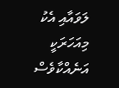ލަވައާއި އެކު މިއަހަރަކީ އަނެއްކާވެސް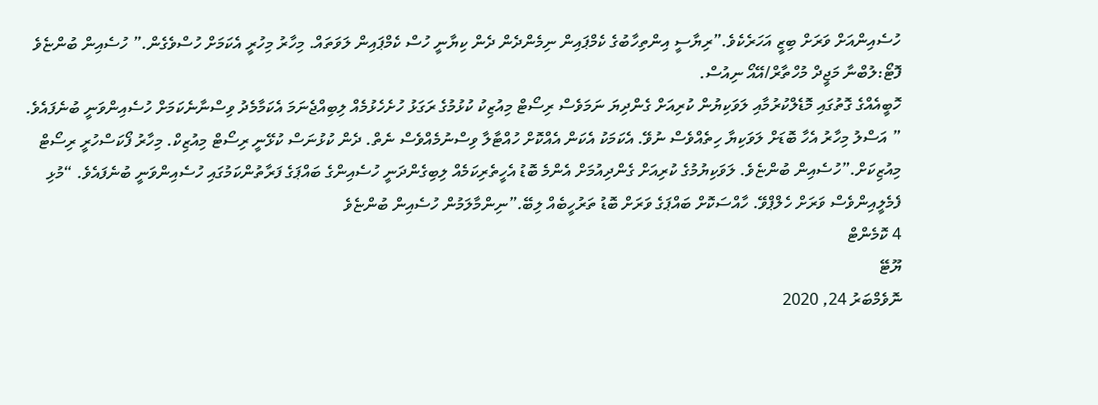ހުސެއިންއަށް ވަރަށް ބިޒީ އަހަރެކެވެ.”ރިޔާސީ އިންތިހާބުގެ ކެމްޕައިން ނިމެންދެން ދެން ކިޔާނީ ހުސް ކެމްޕައިން ލަވަތައް. މިހާރު މިހުރީ އެކަމަށް ހުސްވެގެން.” ހުސެއިން ބުންޏެވެ
ފޮޓޯ:ލުބްނާ މަޖީދް މުހްތާރް/އޭއޯ ނިއުސް.
ހޮބީއެއްގެ ގޮތުގައި މޮޑެލްކުރުމާއި ލަވަކިޔުން ކުރިއަށް ގެންދިޔަ ނަމަވެސް ރިސޯޓް މިއުޒިކު ކުޅުމުގެ ރަގަޅު ހުށެހެޅުމެއް ލިބިއްޖެނަމަ އެކަމާމެދު ވިސްނާނެކަމަށް ހުސެއިންވަނީ ބުނެފައެވެ. ” އަސްލު މިހާރު އެހާ ބޮޑަށް ލަވަކިޔާ ހިތެއްވެސް ނުވޭ. އެކަމަކު އެކަން އެއްކޮށް ހުއްޓާލާ ވިސްނުމެއްވެސް ނެތް. ދެން ކުޅުނަސް ކުޅޭނީ ރިސޯޓް މިއުޒިކް. މިހާރު ފޯކަސްހުރީ ރިސޯޓް މިއުޒިކަށް.”ހުސެއިން ބުންޏެވެ. ލަވަކިޔުމުގެ ކުރިއަށް ގެންދިއުމަށް އެންމެ ބޮޑު އެހީތެރިކަމެއް ލިބިގެންދަނީ ހުސެއިންގެ ބައްޕަގެ ފަރާތުންކަމުގައި ހުސެއިންވަނީ ބުނެފައެވެ. “މުޅި ފެމެލީއިންވެސް ވަރަށް ހެލްޕްވޭ. ހާއްސަކޮށް ބައްޕަގެ ވަރަށް ބޮޑު ތަރުހީބެއް ލިބޭ.”ނިންމާލަމުން ހުސެއިން ބުންޏެވެ
4 ކޮމެންޓް
ޔޫޓޭ
ނޮވެމްބަރު 24, 2020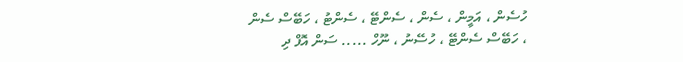ހުސެން ، އަމީން ، ސެން ، ސެންޓޭ ، ސެންޓު ، ހަބޭސް ސެން ، ހަބޭސް ސެންޓޭ ، ހުސޭނު ، ނޫހް ..... ސަން އޮފް ދި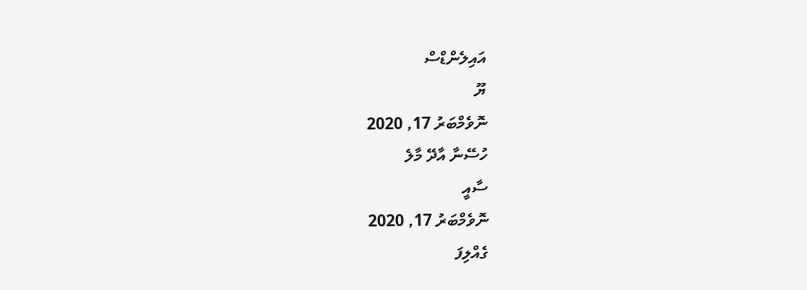އައިލެންޑްސް
ޔޫ
ނޮވެމްބަރު 17, 2020
ހުސޭނާ އާދޭ މާލެ
ސާއީ
ނޮވެމްބަރު 17, 2020
ގެއްލިފަ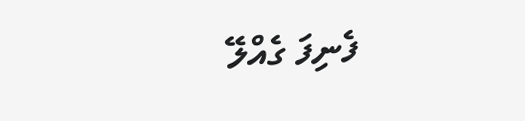ފެނިފަ ގެއްލޭ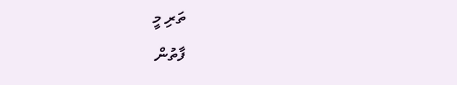ތަރި މީ
ފާތުން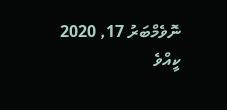ނޮވެމްބަރު 17, 2020
ކީއްވެ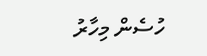ހުސެން މިހާރު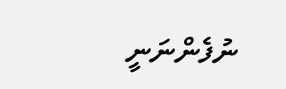ނުފެންނަނީ